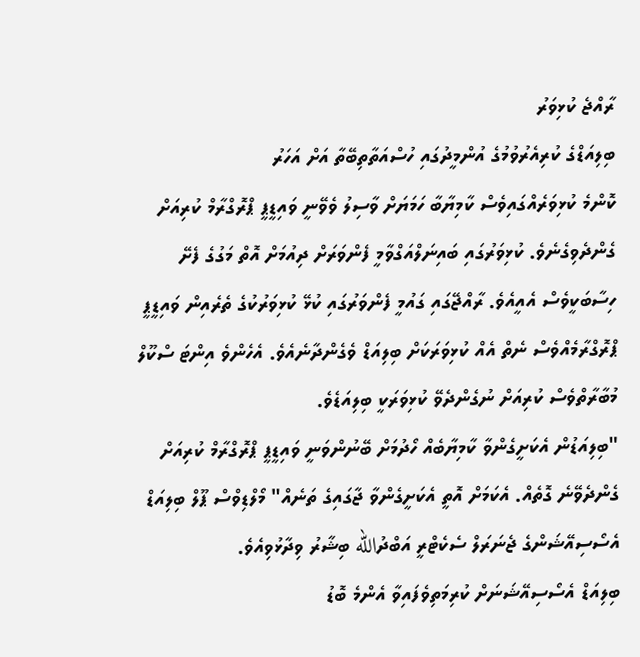ރާއްޖެ ކުޅިވަރު
ބިލިއަޑްގެ ކުރިއެރުވުމުގެ އުންމީދުގައި ހުސްއަތާތިބޭތާ އަށް އަހަރު
ކޮންމެ ކުޅިވަރެއްގައިވެސް ކާމިޔާބާ ހަމަޔަށް ވާސިލު ވެވޭނީ ވައިޑީޕީ ޕްރޮގްރާމް ކުރިއަށް ގެންދެވިގެނެވެ. ކުޅިވަރުގައި ބައިނަލްއަގްވާމީ ފެންވަރަށް ދިއުމަށް އޮތް މަގުގެ ފެށޭ ހިސާބަކީވެސް އެއީއެވެ. ރާއްޖޭގައި ގައުމީ ފެންވަރުގައި ކުޅޭ ކުޅިވަރުކުގެ ތެރެއިން ވައިޑީޕީ ޕްރޮގްރާމެއްވެސް ނެތް އެއް ކުޅިވަރަކަށް ބިލިއަޑް ވެގެންދާނެއެވެ. އެހެންވެ އިންޓަ ސްކޫލް މުބާރާތްވެސް ކުރިއަށް ނުގެންދެވޭ ކުޅިވަރަކީ ބިލިއަޑެވެ.
"ބިލިއަޑުން އެކަށީގެންވާ ކާމިޔާބެއް ހޯދުމަށް ބޭނުންވަނީ ވައިޑީޕީ ޕްރޮގްރާމް ކުރިއަށް ގެންދެވޭނެ ގޮތެއް. އެކަމަށް އޮތީ އެކަށީގެންވާ ޖާގައިގެ ތަނެއް" މޯލްޑިވްސް ޕޫލް ބިލިއަޑް އެސޯސިއޭޝަންގެ ޖެނަރަލް ސެކެޓްރީ އަބްދުالله ބިޝާރު ވިދާޅުވިއެވެ.
ބިލިއަޑް އެސޯސިއޭޝަނަށް ކުރިމަތިވެފައިވާ އެންމެ ބޮޑު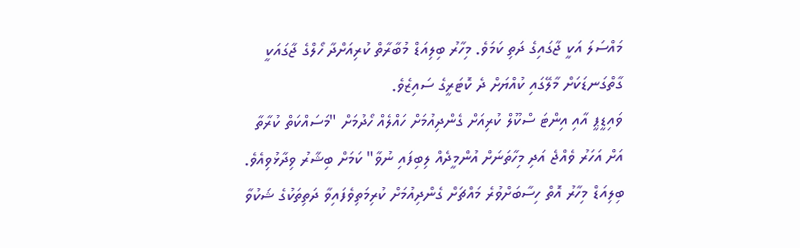މައްސަލަ އަކީ ޖާގައިގެ ދަތި ކަމަވެ. މިހާރު ބިލިއަޑް މުބާރާތް ކުރިއަށްދާ ހޯލްގެ ޖާގައަކީ ގާތްގަނޑަކަށް މާލޭގައި ކުއްޔަށް ދެ ކޮޓަރީގެ ސައިޒެވެ.
ވައިޑީޕީ އާއި އިންޓަ ސްކޫލް ކުރިއަށް ގެންދިއުމަށް ހައްލެއް ހޯދުމަށް "މަސައްކަތް ކުރާތާ އަށް އަހަރު ވެއްޖެ އަދި މިހާތަނަށް އުންމީދެއް ލިބިފައި ނުވާ" ކަމަށް ބިޝާރު ވިދާޅުވިއެވެ.
ބިލިއަޑް މިހާރު އޮތް ހިސާބަށްވުރެ މައްޗަށް ގެންދިއުމަށް ކުރިމަތިވެފައިވާ ދަތިތަކުގެ ޝަކުވާ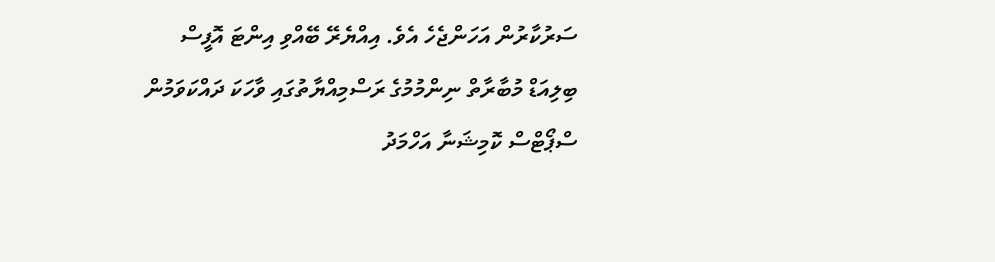ސަރުކާރުން އަހަންޖެހެ އެވެ. އިއްޔެރޭ ބޭއްވި އިންޓަ އޮފީސް ބިލިއަޑް މުބާރާތް ނިންމުމުގެ ރަސްމިއްޔާތުގައި ވާހަކަ ދައްކަވަމުން ސްޕޯޓްސް ކޮމިޝަނާ އަހްމަދު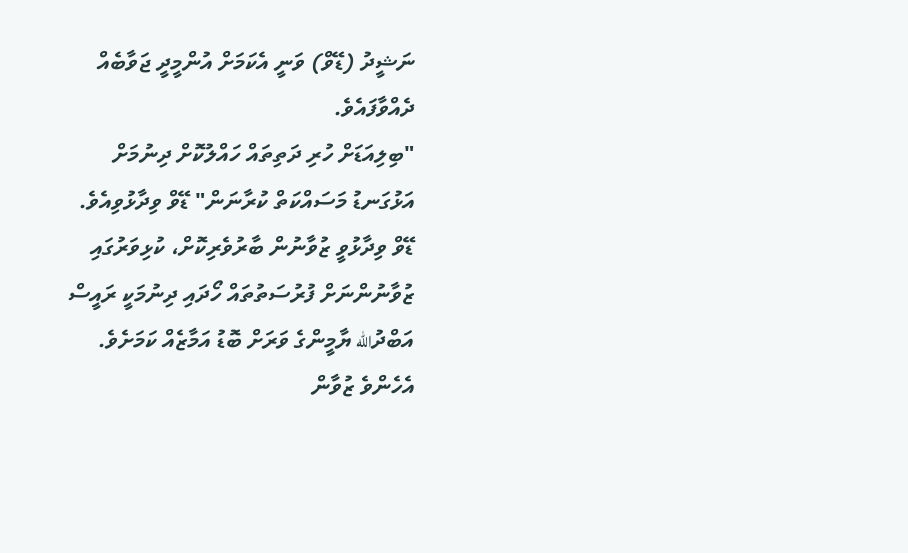ނަޝީދު (ޑޭވް) ވަނީ އެކަމަށް އުންމީދީ ޖަވާބެއް ދެއްވާފައެވެ.
"ބިލިއަޑަށް ހުރި ދަތިތައް ހައްލުކޮށް ދިނުމަށް އަޅުގަނޑު މަސައްކަތް ކުރާނަން" ޑޭވް ވިދާޅުވިއެވެ.
ޑޭވް ވިދާޅުވީ ޒުވާނުން ބާރުވެރިކޮށް، ކުޅިވަރުގައި ޒުވާނުންނަށް ފުރުސަތުތައް ހޯދައި ދިނުމަކީ ރައީސް އަބްދުالله ޔާމީންގެ ވަރަށް ބޮޑު އަމާޒެއް ކަމަށެވެ.
އެހެންވެ ޒުވާން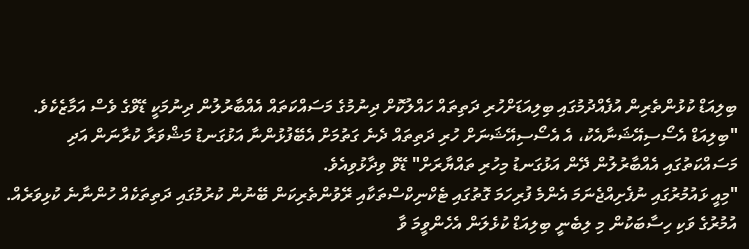ބިލިއަޑް ކުޅުންތެރިން އުފެއްދުމުގައި ބިލިއަޑަށްހުރި ދަތިތައް ހައްލުކޮށް ދިނުމުގެ މަސައްކަތައް އެއްބާރުލުން ދިނުމަކީ ޑޭވްގެ ވެސް އަމާޒެކެވެ. "ބިލިއަޑް އެސޯސިއޭޝަނާއެކު، އެ އެސޯސިއޭޝަނަށް ހުރި ދަތިތައް ދެނެ ގަތުމަށް އެބޭފުޅުންނާ އަޅުގަނޑު މަޝްވަރާ ކުރާނަން އަދި މަސައްކަތުގައި އެއްބާރުލުން ދޭން އަޅުގަނޑު މިހުރި ތައްޔާރަށް" ޑޭވް ވިދާޅުވިއެވެ.
"މިއީ ޅައުމުރުގައި ނުފެށިއްޖެނަމަ އެންމެ ފުރިހަމަ ގޮތުގައި ޓެކްނިކްސްތަކާއި ރޭވުންތެރިކަން ބޭނުން ކުރުމުގައި ދަތިތަކެއް ހުންނާނެ ކުޅިވަރެއް. އުމުރުގެ ވަކި ހިސާބަކުން މި ލިބެނީ ބިލިއަޑް ކުޅެލަން އެހެންވީމަ ވާ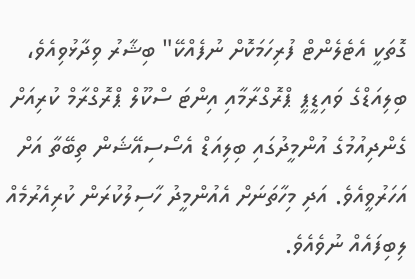ގޮތަކީ އެޓެލެންޓް ފުރިހަމަކޮށް ނުފެއްކޭ" ބިޝާރު ވިދާޅުވިއެވެ،
ބިލިއަޑްގެ ވައިޑީޕީ ޕްރޮގްރާމާއި އިންޓަ ސްކޫލް ޕްރޮގްރާމް ކުރިއަށް ގެންދިއުމުގެ އުންމީދުގައި ބިލިއަޑް އެސޯސިއޭޝަން ތިބޭތާ އަށް އަހަރުވީއެވެ. އަދި މިހާތަނަށް އެއުންމީދު ހާސިލުކުރަން ކުރިއެރުމެއް ލިބިފައެއް ނުވެއެވެ.